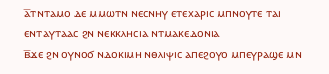ⲁ̅ⲧⲛⲧⲁⲙⲟ ⲇⲉ ⲙⲙⲱⲧⲛ ⲛⲉⲥⲛⲏⲩ ⲉⲧⲉⲭⲁⲣⲓⲥ ⲙⲡⲛⲟⲩⲧⲉ ⲧⲁⲓ ⲉⲛⲧⲁⲩⲧⲁⲁⲥ ϩⲛ ⲛⲉⲕⲕⲗⲏⲥⲓⲁ ⲛⲧⲙⲁⲕⲉⲇⲟⲛⲓⲁ
ⲃ̅ϫⲉ ϩⲛ ⲟⲩⲛⲟϭ ⲛⲇⲟⲕⲓⲙⲏ ⲛⲑⲗⲓⲯⲓⲥ ⲁⲡⲉϩⲟⲩⲟ ⲙⲡⲉⲩⲣⲁϣⲉ ⲙⲛ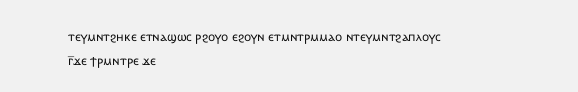ⲧⲉⲩⲙⲛⲧϩⲏⲕⲉ ⲉⲧⲛⲁϣⲱⲥ ⲣϩⲟⲩⲟ ⲉϩⲟⲩⲛ ⲉⲧⲙⲛⲧⲣⲙⲙⲁⲟ ⲛⲧⲉⲩⲙⲛⲧϩⲁⲡⲗⲟⲩⲥ
ⲅ̅ϫⲉ ϯⲣⲙⲛⲧⲣⲉ ϫⲉ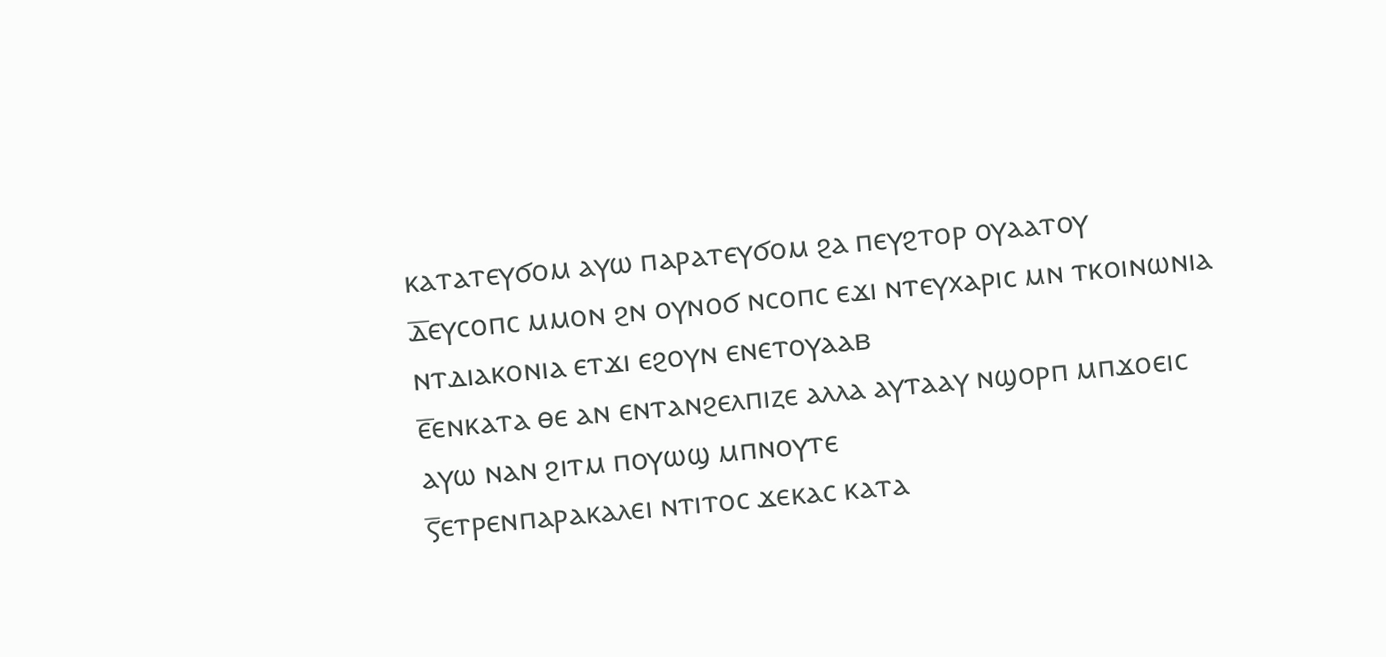ⲕⲁⲧⲁⲧⲉⲩϭⲟⲙ ⲁⲩⲱ ⲡⲁⲣⲁⲧⲉⲩϭⲟⲙ ϩⲁ ⲡⲉⲩϩⲧⲟⲣ ⲟⲩⲁⲁⲧⲟⲩ
ⲇ̅ⲉⲩⲥⲟⲡⲥ ⲙⲙⲟⲛ ϩⲛ ⲟⲩⲛⲟϭ ⲛⲥⲟⲡⲥ ⲉϫⲓ ⲛⲧⲉⲩⲭⲁⲣⲓⲥ ⲙⲛ ⲧⲕⲟⲓⲛⲱⲛⲓⲁ ⲛⲧⲇⲓⲁⲕⲟⲛⲓⲁ ⲉⲧϫⲓ ⲉϩⲟⲩⲛ ⲉⲛⲉⲧⲟⲩⲁⲁⲃ
ⲉ̅ⲉⲛⲕⲁⲧⲁ ⲑⲉ ⲁⲛ ⲉⲛⲧⲁⲛϩⲉⲗⲡⲓⲍⲉ ⲁⲗⲗⲁ ⲁⲩⲧⲁⲁⲩ ⲛϣⲟⲣⲡ ⲙⲡϫⲟⲉⲓⲥ ⲁⲩⲱ ⲛⲁⲛ ϩⲓⲧⲙ ⲡⲟⲩⲱϣ ⲙⲡⲛⲟⲩⲧⲉ
ⲋ̅ⲉⲧⲣⲉⲛⲡⲁⲣⲁⲕⲁⲗⲉⲓ ⲛⲧⲓⲧⲟⲥ ϫⲉⲕⲁⲥ ⲕⲁⲧⲁ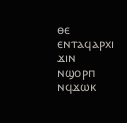ⲑⲉ ⲉⲛⲧⲁϥⲁⲣⲭⲓ ϫⲓⲛ ⲛϣⲟⲣⲡ ⲛϥϫⲱⲕ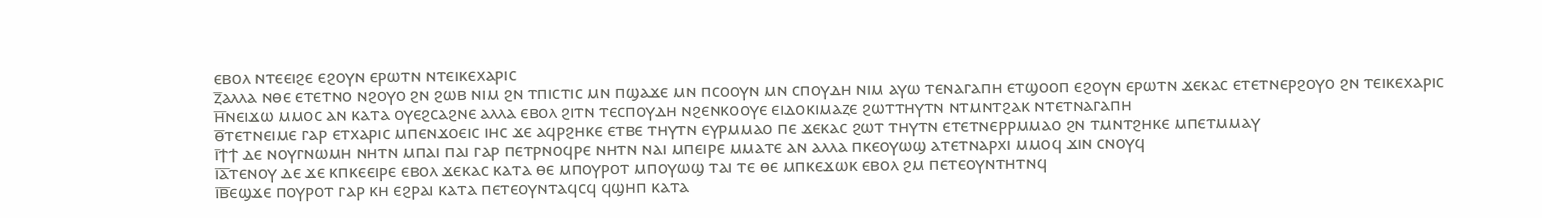ⲉⲃⲟⲗ ⲛⲧⲉⲉⲓϩⲉ ⲉϩⲟⲩⲛ ⲉⲣⲱⲧⲛ ⲛⲧⲉⲓⲕⲉⲭⲁⲣⲓⲥ
ⲍ̅ⲁⲗⲗⲁ ⲛⲑⲉ ⲉⲧⲉⲧⲛⲟ ⲛϩⲟⲩⲟ ϩⲛ ϩⲱⲃ ⲛⲓⲙ ϩⲛ ⲧⲡⲓⲥⲧⲓⲥ ⲙⲛ ⲡϣⲁϫⲉ ⲙⲛ ⲡⲥⲟⲟⲩⲛ ⲙⲛ ⲥⲡⲟⲩⲇⲏ ⲛⲓⲙ ⲁⲩⲱ ⲧⲉⲛⲁⲅⲁⲡⲏ ⲉⲧϣⲟⲟⲡ ⲉϩⲟⲩⲛ ⲉⲣⲱⲧⲛ ϫⲉⲕⲁⲥ ⲉⲧⲉⲧⲛⲉⲣϩⲟⲩⲟ ϩⲛ ⲧⲉⲓⲕⲉⲭⲁⲣⲓⲥ
ⲏ̅ⲛⲉⲓϫⲱ ⲙⲙⲟⲥ ⲁⲛ ⲕⲁⲧⲁ ⲟⲩⲉϩⲥⲁϩⲛⲉ ⲁⲗⲗⲁ ⲉⲃⲟⲗ ϩⲓⲧⲛ ⲧⲉⲥⲡⲟⲩⲇⲏ ⲛϩⲉⲛⲕⲟⲟⲩⲉ ⲉⲓⲇⲟⲕⲓⲙⲁⲍⲉ ϩⲱⲧⲧⲏⲩⲧⲛ ⲛⲧⲙⲛⲧϩⲁⲕ ⲛⲧⲉⲧⲛⲁⲅⲁⲡⲏ
ⲑ̅ⲧⲉⲧⲛⲉⲓⲙⲉ ⲅⲁⲣ ⲉⲧⲭⲁⲣⲓⲥ ⲙⲡⲉⲛϫⲟⲉⲓⲥ ⲓⲏⲥ ϫⲉ ⲁϥⲣϩⲏⲕⲉ ⲉⲧⲃⲉ ⲧⲏⲩⲧⲛ ⲉⲩⲣⲙⲙⲁⲟ ⲡⲉ ϫⲉⲕⲁⲥ ϩⲱⲧ ⲧⲏⲩⲧⲛ ⲉⲧⲉⲧⲛⲉⲣⲣⲙⲙⲁⲟ ϩⲛ ⲧⲙⲛⲧϩⲏⲕⲉ ⲙⲡⲉⲧⲙⲙⲁⲩ
ⲓ̅ϯϯ ⲇⲉ ⲛⲟⲩⲅⲛⲱⲙⲏ ⲛⲏⲧⲛ ⲙⲡⲁⲓ ⲡⲁⲓ ⲅⲁⲣ ⲡⲉⲧⲣⲛⲟϥⲣⲉ ⲛⲏⲧⲛ ⲛⲁⲓ ⲙⲡⲉⲓⲣⲉ ⲙⲙⲁⲧⲉ ⲁⲛ ⲁⲗⲗⲁ ⲡⲕⲉⲟⲩⲱϣ ⲁⲧⲉⲧⲛⲁⲣⲭⲓ ⲙⲙⲟϥ ϫⲓⲛ ⲥⲛⲟⲩϥ
ⲓ̅ⲁ̅ⲧⲉⲛⲟⲩ ⲇⲉ ϫⲉ ⲕⲡⲕⲉⲉⲓⲣⲉ ⲉⲃⲟⲗ ϫⲉⲕⲁⲥ ⲕⲁⲧⲁ ⲑⲉ ⲙⲡⲟⲩⲣⲟⲧ ⲙⲡⲟⲩⲱϣ ⲧⲁⲓ ⲧⲉ ⲑⲉ ⲙⲡⲕⲉϫⲱⲕ ⲉⲃⲟⲗ ϩⲙ ⲡⲉⲧⲉⲟⲩⲛⲧⲏⲧⲛϥ
ⲓ̅ⲃ̅ⲉϣϫⲉ ⲡⲟⲩⲣⲟⲧ ⲅⲁⲣ ⲕⲏ ⲉϩⲣⲁⲓ ⲕⲁⲧⲁ ⲡⲉⲧⲉⲟⲩⲛⲧⲁϥⲥϥ ϥϣⲏⲡ ⲕⲁⲧⲁ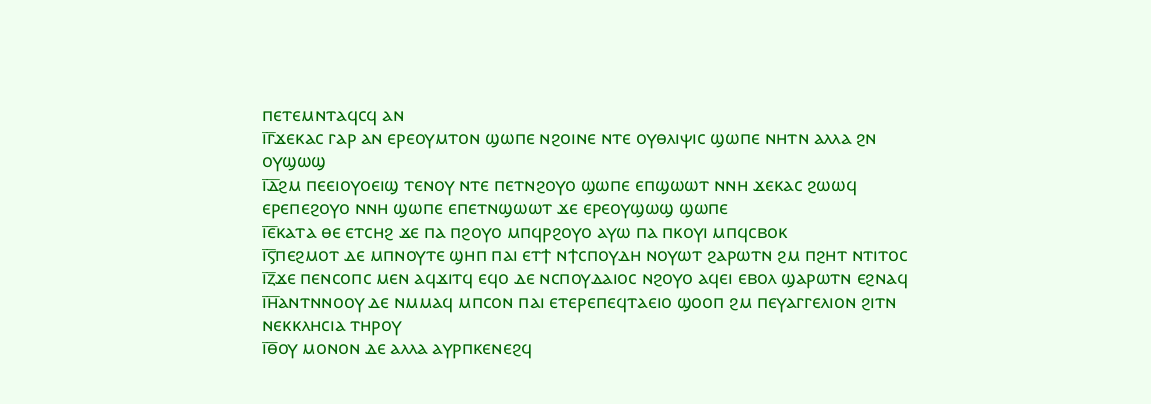ⲡⲉⲧⲉⲙⲛⲧⲁϥⲥϥ ⲁⲛ
ⲓ̅ⲅ̅ϫⲉⲕⲁⲥ ⲅⲁⲣ ⲁⲛ ⲉⲣⲉⲟⲩⲙⲧⲟⲛ ϣⲱⲡⲉ ⲛϩⲟⲓⲛⲉ ⲛⲧⲉ ⲟⲩⲑⲗⲓⲯⲓⲥ ϣⲱⲡⲉ ⲛⲏⲧⲛ ⲁⲗⲗⲁ ϩⲛ ⲟⲩϣⲱϣ
ⲓ̅ⲇ̅ϩⲙ ⲡⲉⲉⲓⲟⲩⲟⲉⲓϣ ⲧⲉⲛⲟⲩ ⲛⲧⲉ ⲡⲉⲧⲛϩⲟⲩⲟ ϣⲱⲡⲉ ⲉⲡϣⲱⲱⲧ ⲛⲛⲏ ϫⲉⲕⲁⲥ ϩⲱⲱϥ ⲉⲣⲉⲡⲉϩⲟⲩⲟ ⲛⲛⲏ ϣⲱⲡⲉ ⲉⲡⲉⲧⲛϣⲱⲱⲧ ϫⲉ ⲉⲣⲉⲟⲩϣⲱϣ ϣⲱⲡⲉ
ⲓ̅ⲉ̅ⲕⲁⲧⲁ ⲑⲉ ⲉⲧⲥⲏϩ ϫⲉ ⲡⲁ ⲡϩⲟⲩⲟ ⲙⲡϥⲣϩⲟⲩⲟ ⲁⲩⲱ ⲡⲁ ⲡⲕⲟⲩⲓ ⲙⲡϥⲥⲃⲟⲕ
ⲓ̅ⲋ̅ⲡⲉϩⲙⲟⲧ ⲇⲉ ⲙⲡⲛⲟⲩⲧⲉ ϣⲏⲡ ⲡⲁⲓ ⲉⲧϯ ⲛϯⲥⲡⲟⲩⲇⲏ ⲛⲟⲩⲱⲧ ϩⲁⲣⲱⲧⲛ ϩⲙ ⲡϩⲏⲧ ⲛⲧⲓⲧⲟⲥ
ⲓ̅ⲍ̅ϫⲉ ⲡⲉⲛⲥⲟⲡⲥ ⲙⲉⲛ ⲁϥϫⲓⲧϥ ⲉϥⲟ ⲇⲉ ⲛⲥⲡⲟⲩⲇⲁⲓⲟⲥ ⲛϩⲟⲩⲟ ⲁϥⲉⲓ ⲉⲃⲟⲗ ϣⲁⲣⲱⲧⲛ ⲉϩⲛⲁϥ
ⲓ̅ⲏ̅ⲁⲛⲧⲛⲛⲟⲟⲩ ⲇⲉ ⲛⲙⲙⲁϥ ⲙⲡⲥⲟⲛ ⲡⲁⲓ ⲉⲧⲉⲣⲉⲡⲉϥⲧⲁⲉⲓⲟ ϣⲟⲟⲡ ϩⲙ ⲡⲉⲩⲁⲅⲅⲉⲗⲓⲟⲛ ϩⲓⲧⲛ ⲛⲉⲕⲕⲗⲏⲥⲓⲁ ⲧⲏⲣⲟⲩ
ⲓ̅ⲑ̅ⲟⲩ ⲙⲟⲛⲟⲛ ⲇⲉ ⲁⲗⲗⲁ ⲁⲩⲣⲡⲕⲉⲛⲉϩϥ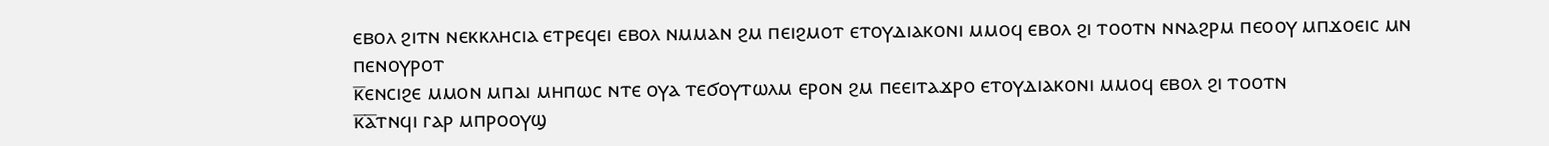ⲉⲃⲟⲗ ϩⲓⲧⲛ ⲛⲉⲕⲕⲗⲏⲥⲓⲁ ⲉⲧⲣⲉϥⲉⲓ ⲉⲃⲟⲗ ⲛⲙⲙⲁⲛ ϩⲙ ⲡⲉⲓϩⲙⲟⲧ ⲉⲧⲟⲩⲇⲓⲁⲕⲟⲛⲓ ⲙⲙⲟϥ ⲉⲃⲟⲗ ϩⲓ ⲧⲟⲟⲧⲛ ⲛⲛⲁϩⲣⲙ ⲡⲉⲟⲟⲩ ⲙⲡϫⲟⲉⲓⲥ ⲙⲛ ⲡⲉⲛⲟⲩⲣⲟⲧ
ⲕ̅ⲉⲛⲥⲓϩⲉ ⲙⲙⲟⲛ ⲙⲡⲁⲓ ⲙⲏⲡⲱⲥ ⲛⲧⲉ ⲟⲩⲁ ⲧⲉϭⲟⲩⲧⲱⲗⲙ ⲉⲣⲟⲛ ϩⲙ ⲡⲉⲉⲓⲧⲁϫⲣⲟ ⲉⲧⲟⲩⲇⲓⲁⲕⲟⲛⲓ ⲙⲙⲟϥ ⲉⲃⲟⲗ ϩⲓ ⲧⲟⲟⲧⲛ
ⲕ̅ⲁ̅ⲧⲛϥⲓ ⲅⲁⲣ ⲙⲡⲣⲟⲟⲩϣ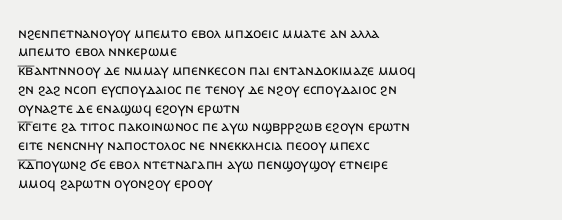ⲛϩⲉⲛⲡⲉⲧⲛⲁⲛⲟⲩⲟⲩ ⲙⲡⲉⲙⲧⲟ ⲉⲃⲟⲗ ⲙⲡϫⲟⲉⲓⲥ ⲙⲙⲁⲧⲉ ⲁⲛ ⲁⲗⲗⲁ ⲙⲡⲉⲙⲧⲟ ⲉⲃⲟⲗ ⲛⲛⲕⲉⲣⲱⲙⲉ
ⲕ̅ⲃ̅ⲁⲛⲧⲛⲛⲟⲟⲩ ⲇⲉ ⲛⲙⲙⲁⲩ ⲙⲡⲉⲛⲕⲉⲥⲟⲛ ⲡⲁⲓ ⲉⲛⲧⲁⲛⲇⲟⲕⲓⲙⲁⲍⲉ ⲙⲙⲟϥ ϩⲛ ϩⲁϩ ⲛⲥⲟⲡ ⲉⲩⲥⲡⲟⲩⲇⲁⲓⲟⲥ ⲡⲉ ⲧⲉⲛⲟⲩ ⲇⲉ ⲛϩⲟⲩ ⲉⲥⲡⲟⲩⲇⲁⲓⲟⲥ ϩⲛ ⲟⲩⲛⲁϩⲧⲉ ⲇⲉ ⲉⲛⲁϣⲱϥ ⲉϩⲟⲩⲛ ⲉⲣⲱⲧⲛ
ⲕ̅ⲅ̅ⲉⲓⲧⲉ ϩⲁ ⲧⲓⲧⲟⲥ ⲡⲁⲕⲟⲓⲛⲱⲛⲟⲥ ⲡⲉ ⲁⲩⲱ ⲛϣⲃⲣⲣϩⲱⲃ ⲉϩⲟⲩⲛ ⲉⲣⲱⲧⲛ ⲉⲓⲧⲉ ⲛⲉⲛⲥⲛⲏⲩ ⲛⲁⲡⲟⲥⲧⲟⲗⲟⲥ ⲛⲉ ⲛⲛⲉⲕⲕⲗⲏⲥⲓⲁ ⲡⲉⲟⲟⲩ ⲙⲡⲉⲭⲥ
ⲕ̅ⲇ̅ⲡⲟⲩⲱⲛϩ ϭⲉ ⲉⲃⲟⲗ ⲛⲧⲉⲧⲛⲁⲅⲁⲡⲏ ⲁⲩⲱ ⲡⲉⲛϣⲟⲩϣⲟⲩ ⲉⲧⲛⲉⲓⲣⲉ ⲙⲙⲟϥ ϩⲁⲣⲱⲧⲛ ⲟⲩⲟⲛϩⲟⲩ ⲉⲣⲟⲟⲩ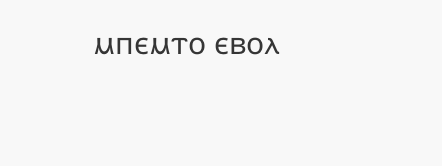ⲙⲡⲉⲙⲧⲟ ⲉⲃⲟⲗ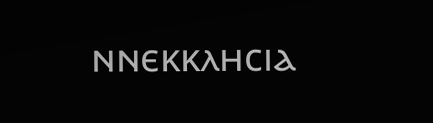ⲛⲛⲉⲕⲕⲗⲏⲥⲓⲁ